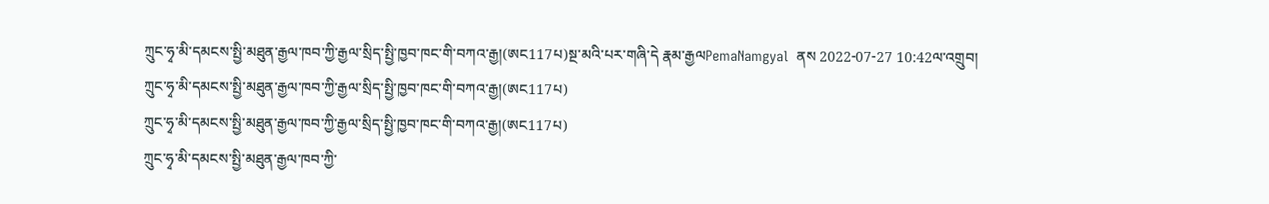ཀྲུང་ཧྭ་མི་དམངས་སྤྱི་མཐུན་རྒྱལ་ཁབ་ཀྱི་རྒྱལ་སྲིད་སྤྱི་ཁྱབ་ཁང་གི་བཀའ་རྒྱ།(ཨང117པ)སྔ་མའི་པར་གཞི་དེ རྣམ་རྒྱལPemaNamgyal  ནས 2022-07-27 10:42ལ་འགྲུབ།
ཀྲུང་ཧྭ་མི་དམངས་སྤྱི་མཐུན་རྒྱལ་ཁབ་ཀྱི་རྒྱལ་སྲིད་སྤྱི་ཁྱབ་ཁང་གི་བཀའ་རྒྱ།(ཨང117པ)
ཀྲུང་ཧྭ་མི་དམངས་སྤྱི་མཐུན་རྒྱལ་ཁབ་ཀྱི་རྒྱལ་སྲིད་སྤྱི་ཁྱབ་ཁང་གི་བཀའ་རྒྱ།(ཨང117པ)
ཀྲུང་ཧྭ་མི་དམངས་སྤྱི་མཐུན་རྒྱལ་ཁབ་ཀྱི་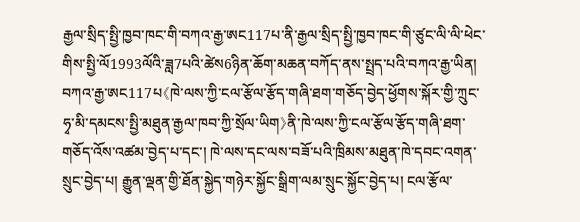རྒྱལ་སྲིད་སྤྱི་ཁྱབ་ཁང་གི་བཀའ་རྒྱ་ཨང117པ་ནི་རྒྱལ་སྲིད་སྤྱི་ཁྱབ་ཁང་གི་ཙུང་ལི་ལི་ཕེང་གིས་སྤྱི་ལོ1993ལོའི་ཟླ7པའི་ཚེས6ཉིན་ཆོག་མཆན་བཀོད་ནས་སྤྲད་པའི་བཀའ་རྒྱ་ཡིན། བཀའ་རྒྱ་ཨང117པ《ཁེ་ལས་ཀྱི་ངལ་རྩོལ་རྩོད་གཞི་ཐག་གཅོད་བྱེད་ཕྱོགས་སྐོར་གྱི་ཀྲུང་ཧྭ་མི་དམངས་སྤྱི་མཐུན་རྒྱལ་ཁབ་ཀྱི་སྲོལ་ཡིག》ནི་ཁེ་ལས་ཀྱི་ངལ་རྩོལ་རྩོད་གཞི་ཐག་གཅོད་འོས་འཚམ་བྱེད་པ་དང་། ཁེ་ལས་དང་ལས་བཟོ་པའི་ཁྲིམས་མཐུན་ཁེ་དབང་འགན་སྲུང་བྱེད་པ། རྒྱུན་ལྡན་གྱི་ཐོན་སྐྱེད་གཉེར་སྐྱོང་སྒྲིག་ལམ་སྲུང་སྐྱོང་བྱེད་པ། ངལ་རྩོལ་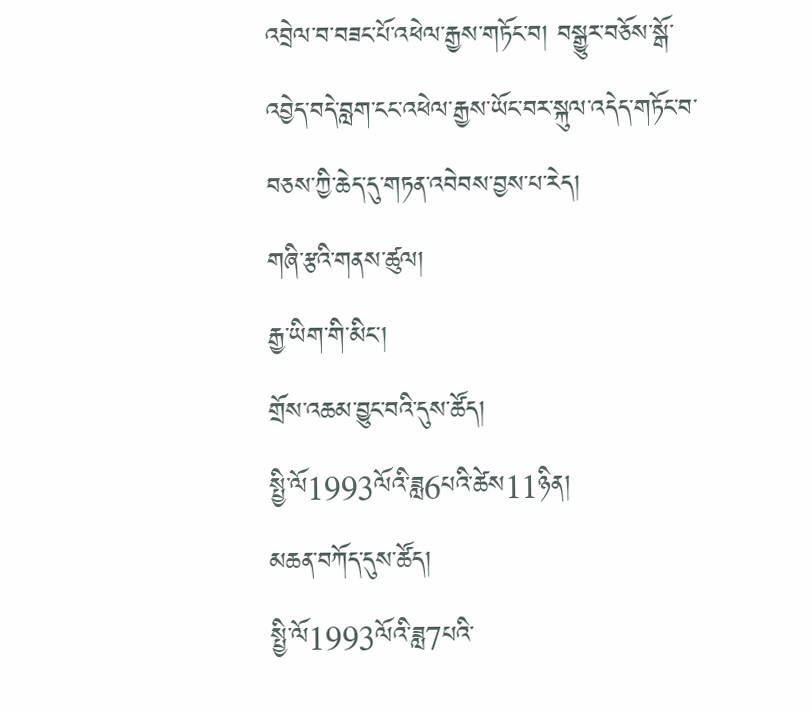འབྲེལ་བ་བཟང་པོ་འཕེལ་རྒྱས་གཏོང་བ། བསྒྱུར་བཅོས་སྒོ་འབྱེད་བདེ་བླག་ངང་འཕེལ་རྒྱས་ཡོང་བར་སྐུལ་འདེད་གཏོང་བ་བཅས་ཀྱི་ཆེད་དུ་གཏན་འབེབས་བྱས་པ་རེད།
གཞི་རྩའི་གནས་ཚུལ།
རྒྱ་ཡིག་གི་མིང་།
གྲོས་འཆམ་བྱུང་བའི་དུས་ཚོད།
སྤྱི་ལོ1993ལོའི་ཟླ6པའི་ཚེས11ཉིན།
མཆན་བཀོད་དུས་ཚོད།
སྤྱི་ལོ1993ལོའི་ཟླ7པའི་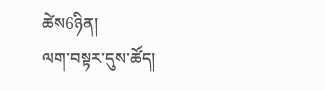ཚེས6ཉིན།
ལག་བསྟར་དུས་ཚོད།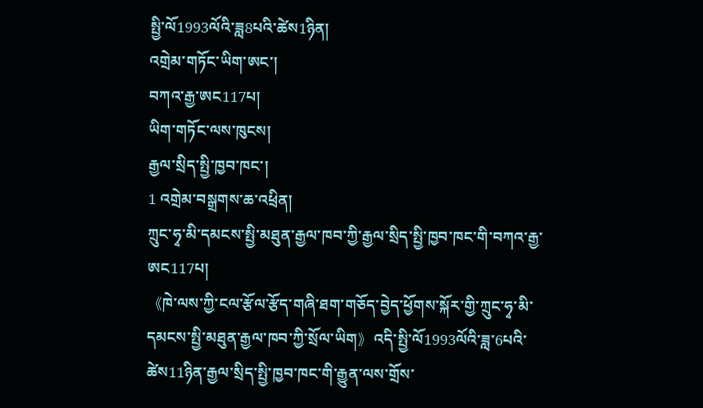སྤྱི་ལོ1993ལོའི་ཟླ8པའི་ཚེས1ཉིན།
འགྲེམ་གཏོང་ཡིག་ཨང་།
བཀའ་རྒྱ་ཨང117པ།
ཡིག་གཏོང་ལས་ཁུངས།
རྒྱལ་སྲིད་སྤྱི་ཁྱབ་ཁང་།
1 འགྲེམ་བསྒྲགས་ཆ་འཕྲིན།
ཀྲུང་ཧྭ་མི་དམངས་སྤྱི་མཐུན་རྒྱལ་ཁབ་ཀྱི་རྒྱལ་སྲིད་སྤྱི་ཁྱབ་ཁང་གི་བཀའ་རྒྱ་ཨང117པ།
《ཁེ་ལས་ཀྱི་ངལ་རྩོལ་རྩོད་གཞི་ཐག་གཅོད་བྱེད་ཕྱོགས་སྐོར་གྱི་ཀྲུང་ཧྭ་མི་དམངས་སྤྱི་མཐུན་རྒྱལ་ཁབ་ཀྱི་སྲོལ་ཡིག》འདི་སྤྱི་ལོ1993ལོའི་ཟླ་6པའི་ཚེས11ཉིན་རྒྱལ་སྲིད་སྤྱི་ཁྱབ་ཁང་གི་རྒྱུན་ལས་གྲོས་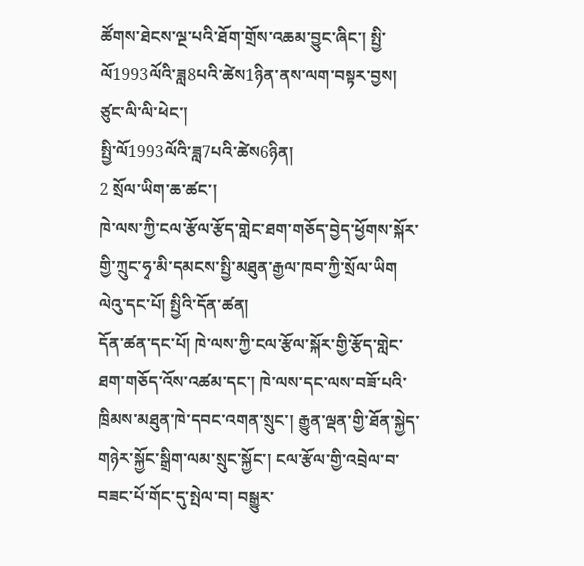ཚོགས་ཐེངས་ལྔ་པའི་ཐོག་གྲོས་འཆམ་བྱུང་ཞིང་། སྤྱི་ལོ1993ལོའི་ཟླ8པའི་ཚེས1ཉིན་ནས་ལག་བསྟར་བྱས།
ཙུང་ལི་ལི་ཕེང་།
སྤྱི་ལོ1993ལོའི་ཟླ7པའི་ཚེས6ཉིན།
2 སྲོལ་ཡིག་ཆ་ཚང་།
ཁེ་ལས་ཀྱི་ངལ་རྩོལ་རྩོད་གླེང་ཐག་གཅོད་བྱེད་ཕྱོགས་སྐོར་གྱི་ཀྲུང་ཧྭ་མི་དམངས་སྤྱི་མཐུན་རྒྱལ་ཁབ་ཀྱི་སྲོལ་ཡིག
ལེའུ་དང་པོ། སྤྱིའི་དོན་ཚན།
དོན་ཚན་དང་པོ། ཁེ་ལས་ཀྱི་ངལ་རྩོལ་སྐོར་གྱི་རྩོད་གླེང་ཐག་གཅོད་འོས་འཚམ་དང་། ཁེ་ལས་དང་ལས་བཟོ་པའི་ཁྲིམས་མཐུན་ཁེ་དབང་འགན་སྲུང་། རྒྱུན་ལྡན་གྱི་ཐོན་སྐྱེད་གཉེར་སྐྱོང་སྒྲིག་ལམ་སྲུང་སྐྱོང་། ངལ་རྩོལ་གྱི་འབྲེལ་བ་བཟང་པོ་གོང་དུ་སྤེལ་བ། བསྒྱུར་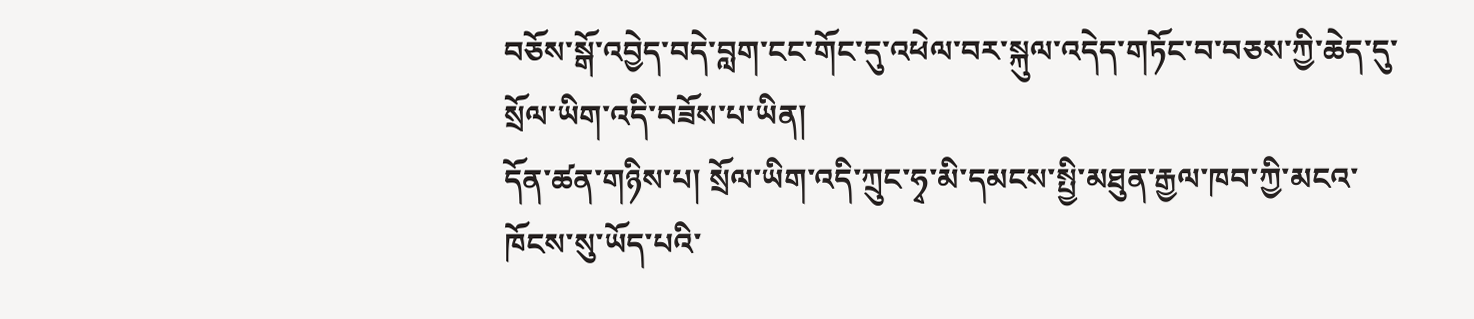བཅོས་སྒོ་འབྱེད་བདེ་བླག་ངང་གོང་དུ་འཕེལ་བར་སྐུལ་འདེད་གཏོང་བ་བཅས་ཀྱི་ཆེད་དུ་སྲོལ་ཡིག་འདི་བཟོས་པ་ཡིན།
དོན་ཚན་གཉིས་པ། སྲོལ་ཡིག་འདི་ཀྲུང་ཧྭ་མི་དམངས་སྤྱི་མཐུན་རྒྱལ་ཁབ་ཀྱི་མངའ་ཁོངས་སུ་ཡོད་པའི་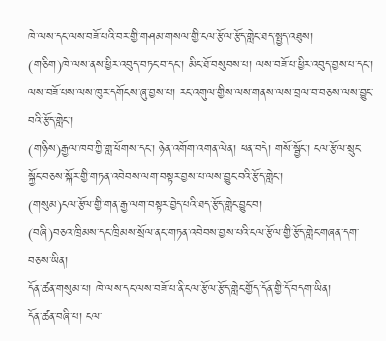ཁེ་ལས་དང་ལས་བཟོ་པའི་བར་གྱི་གཤམ་གསལ་གྱི་ངལ་རྩོལ་རྩོད་གླེང་ཐད་སྤྱད་འཐུས།
(གཅིག)ཁེ་ལས་ནས་ཕྱིར་འབུད་བཏང་བ་དང་། མིང་ཐོ་བསུབས་པ། ལས་བཟོ་པ་ཕྱིར་འབུད་བྱས་པ་དང་། ལས་བཟོ་པས་ལས་ཁུར་དགོངས་ཞུ་བྱས་པ། རང་འགུལ་གྱིས་ལས་གནས་ལས་བྲལ་བ་བཅས་ལས་བྱུང་བའི་རྩོད་གླེང་།
(གཉིས)རྒྱལ་ཁབ་ཀྱི་གླ་ཕོགས་དང་། ཉེན་འགོག་འགན་ལེན། ཕན་བདེ། གསོ་སྦྱོང་། ངལ་རྩོལ་སྲུང་སྐྱོང་བཅས་སྐོར་གྱི་གཏན་འབེབས་ལག་བསྟར་བྱས་པ་ལས་བྱུང་བའི་རྩོད་གླེང་།
(གསུམ)ངལ་རྩོལ་གྱི་གན་རྒྱ་ལག་བསྟར་བྱེད་པའི་ཐད་རྩོད་གླེང་བྱུང་བ།
(བཞི)བཅའ་ཁྲིམས་དང་ཁྲིམས་སྲོལ་ནང་གཏན་འབེབས་བྱས་པའི་ངལ་རྩོལ་གྱི་རྩོད་གླེང་གཞན་དག་བཅས་ཡིན།
དོན་ཚན་གསུམ་པ། ཁེ་ལས་དང་ལས་བཟོ་པ་ནི་ངལ་རྩོལ་རྩོད་གླེང་གྱོད་དོན་གྱི་དོ་བདག་ཡིན།
དོན་ཚན་བཞི་པ། ངལ་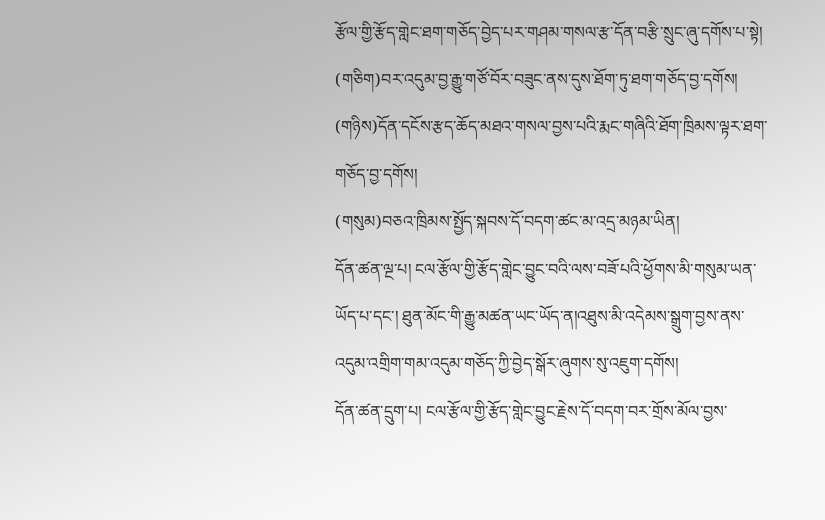རྩོལ་གྱི་རྩོད་གླེང་ཐག་གཅོད་བྱེད་པར་གཤམ་གསལ་རྩ་དོན་བརྩི་སྲུང་ཞུ་དགོས་པ་སྟེ།
(གཅིག)བར་འདུམ་བྱ་རྒྱུ་གཙོ་བོར་བཟུང་ནས་དུས་ཐོག་ཏུ་ཐག་གཅོད་བྱ་དགོས།
(གཉིས)དོན་དངོས་རྩད་ཆོད་མཐའ་གསལ་བྱས་པའི་རྨང་གཞིའི་ཐོག་ཁྲིམས་ལྟར་ཐག་གཅོད་བྱ་དགོས།
(གསུམ)བཅའ་ཁྲིམས་སྤྱོད་སྐབས་དོ་བདག་ཚང་མ་འདྲ་མཉམ་ཡིན།
དོན་ཚན་ལྔ་པ། ངལ་རྩོལ་གྱི་རྩོད་གླེང་བྱུང་བའི་ལས་བཟོ་པའི་ཕྱོགས་མི་གསུམ་ཡན་ཡོད་པ་དང་། ཐུན་མོང་གི་རྒྱུ་མཚན་ཡང་ཡོད་ན།འཐུས་མི་འདེམས་སྒྲུག་བྱས་ནས་འདུམ་འགྲིག་གམ་འདུམ་གཅོད་ཀྱི་བྱེད་སྒོར་ཞུགས་སུ་འཇུག་དགོས།
དོན་ཚན་དྲུག་པ། ངལ་རྩོལ་གྱི་རྩོད་གླེང་བྱུང་རྗེས་དོ་བདག་བར་གྲོས་མོལ་བྱས་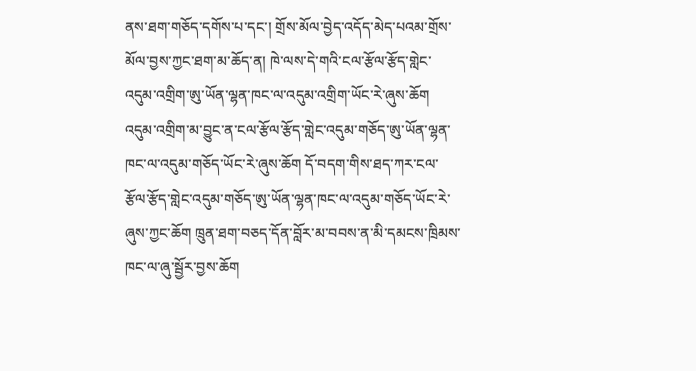ནས་ཐག་གཅོད་དགོས་པ་དང་། གྲོས་མོལ་བྱེད་འདོད་མེད་པའམ་གྲོས་མོལ་བྱས་ཀྱང་ཐག་མ་ཆོད་ན། ཁེ་ལས་དེ་གའི་ངལ་རྩོལ་རྩོད་གླེང་འདུམ་འགྲིག་ཨུ་ཡོན་ལྷན་ཁང་ལ་འདུམ་འགྲིག་ཡོང་རེ་ཞུས་ཆོག འདུམ་འགྲིག་མ་བྱུང་ན་ངལ་རྩོལ་རྩོད་གླེང་འདུམ་གཅོད་ཨུ་ཡོན་ལྷན་ཁང་ལ་འདུམ་གཅོད་ཡོང་རེ་ཞུས་ཆོག དོ་བདག་གིས་ཐད་ཀར་ངལ་རྩོལ་རྩོད་གླེང་འདུམ་གཅོད་ཨུ་ཡོན་ལྷན་ཁང་ལ་འདུམ་གཅོད་ཡོང་རེ་ཞུས་ཀྱང་ཆོག ཁྲུན་ཐག་བཅད་དོན་བློར་མ་བབས་ན་མི་དམངས་ཁྲིམས་ཁང་ལ་ཞུ་སྦྱོར་བྱས་ཆོག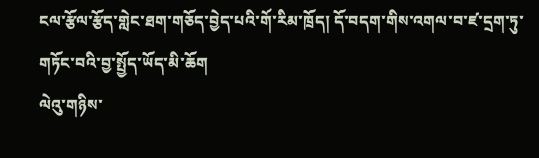ངལ་རྩོལ་རྩོད་གླེང་ཐག་གཅོད་བྱེད་པའི་གོ་རིམ་ཁྲོད། དོ་བདག་གིས་འགལ་བ་ཛ་དྲག་ཏུ་གཏོང་བའི་བྱ་སྤྱོད་ཡོད་མི་ཆོག
ལེའུ་གཉིས་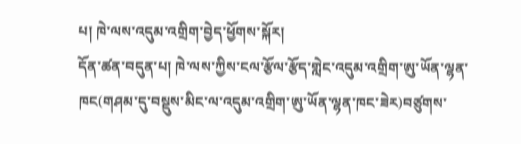པ། ཁེ་ལས་འདུམ་འགྲིག་བྱེད་ཕྱོགས་སྐོར།
དོན་ཚན་བདུན་པ། ཁེ་ལས་ཀྱིས་ངལ་རྩོལ་རྩོད་གླེང་འདུམ་འགྲིག་ཨུ་ཡོན་ལྷན་ཁང(གཤམ་དུ་བསྡུས་མིང་ལ་འདུམ་འགྲིག་ཨུ་ཡོན་ལྷན་ཁང་ཟེར)བཙུགས་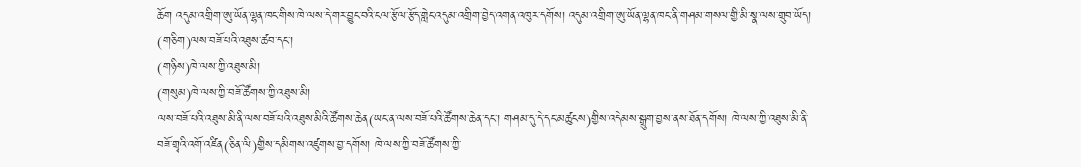ཆོག འདུམ་འགྲིག་ཨུ་ཡོན་ལྷན་ཁང་གིས་ཁེ་ལས་དེ་གར་བྱུང་བའི་ངལ་རྩོལ་རྩོད་གླེང་འདུམ་འགྲིག་བྱེད་འགན་འཁུར་དགོས། འདུམ་འགྲིག་ཨུ་ཡོན་ལྷན་ཁང་ནི་གཤམ་གསལ་གྱི་མི་སྣ་ལས་གྲུབ་ཡོད།
(གཅིག)ལས་བཟོ་པའི་འཐུས་ཚབ་དང་།
(གཉིས)ཁེ་ལས་ཀྱི་འཐུས་མི།
(གསུམ)ཁེ་ལས་ཀྱི་བཟོ་ཚོགས་ཀྱི་འཐུས་མི།
ལས་བཟོ་པའི་འཐུས་མི་ནི་ལས་བཟོ་པའི་འཐུས་མིའི་ཚོགས་ཆེན(ཡང་ན་ལས་བཟོ་པའི་ཚོགས་ཆེན་དང་། གཤམ་དུ་དེ་དང་མཚུངས)གྱིས་འདེམས་སྒྲུག་བྱས་ནས་ཐོན་དགོས། ཁེ་ལས་ཀྱི་འཐུས་མི་ནི་བཟོ་གྲྭའི་འགོ་འཛིན(ཅིན་ལི)གྱིས་དམིགས་འཛུགས་བྱ་དགོས། ཁེ་ལས་ཀྱི་བཟོ་ཚོགས་ཀྱི་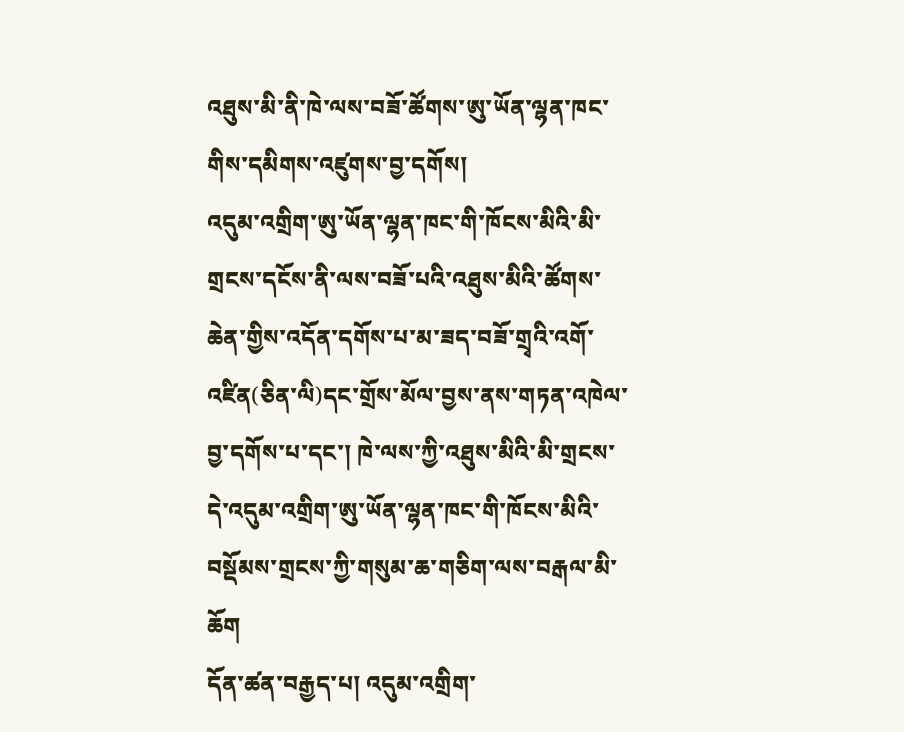འཐུས་མི་ནི་ཁེ་ལས་བཟོ་ཚོགས་ཨུ་ཡོན་ལྷན་ཁང་གིས་དམིགས་འཛུགས་བྱ་དགོས།
འདུམ་འགྲིག་ཨུ་ཡོན་ལྷན་ཁང་གི་ཁོངས་མིའི་མི་གྲངས་དངོས་ནི་ལས་བཟོ་པའི་འཐུས་མིའི་ཚོགས་ཆེན་གྱིས་འདོན་དགོས་པ་མ་ཟད་བཟོ་གྲྭའི་འགོ་འཛིན(ཅིན་ལི)དང་གྲོས་མོལ་བྱས་ནས་གཏན་འཁེལ་བྱ་དགོས་པ་དང་། ཁེ་ལས་ཀྱི་འཐུས་མིའི་མི་གྲངས་དེ་འདུམ་འགྲིག་ཨུ་ཡོན་ལྷན་ཁང་གི་ཁོངས་མིའི་བསྡོམས་གྲངས་ཀྱི་གསུམ་ཆ་གཅིག་ལས་བརྒལ་མི་ཆོག
དོན་ཚན་བརྒྱད་པ། འདུམ་འགྲིག་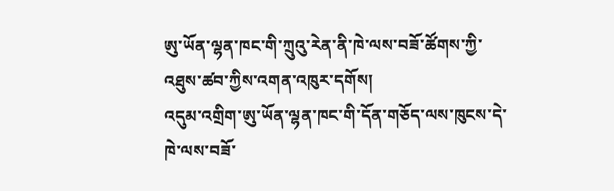ཨུ་ཡོན་ལྷན་ཁང་གི་ཀྲུའུ་རེན་ནི་ཁེ་ལས་བཟོ་ཚོགས་ཀྱི་འཐུས་ཚབ་ཀྱིས་འགན་འཁུར་དགོས།
འདུམ་འགྲིག་ཨུ་ཡོན་ལྷན་ཁང་གི་དོན་གཅོད་ལས་ཁུངས་དེ་ཁེ་ལས་བཟོ་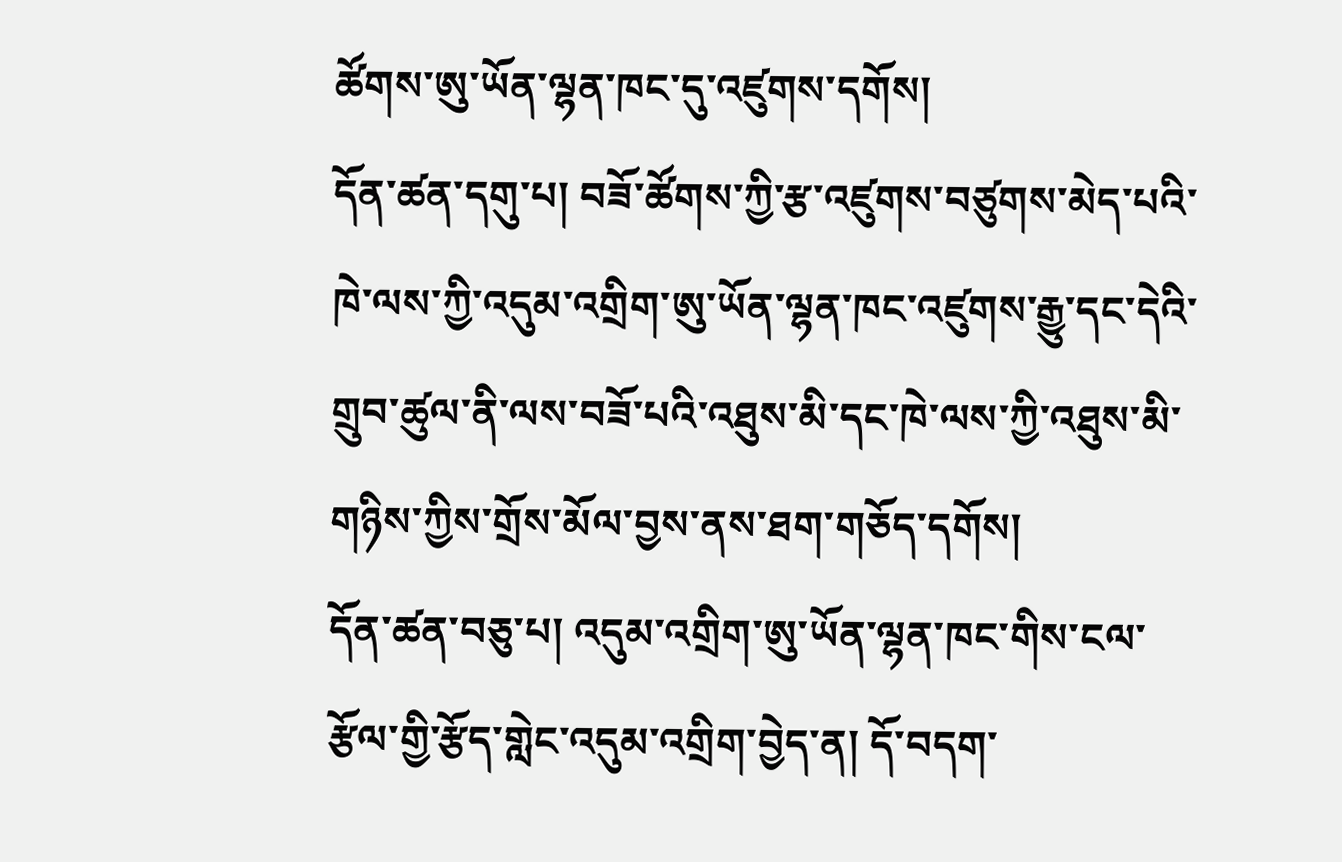ཚོགས་ཨུ་ཡོན་ལྷན་ཁང་དུ་འཛུགས་དགོས།
དོན་ཚན་དགུ་པ། བཟོ་ཚོགས་ཀྱི་རྩ་འཛུགས་བཙུགས་མེད་པའི་ཁེ་ལས་ཀྱི་འདུམ་འགྲིག་ཨུ་ཡོན་ལྷན་ཁང་འཛུགས་རྒྱུ་དང་དེའི་གྲུབ་ཚུལ་ནི་ལས་བཟོ་པའི་འཐུས་མི་དང་ཁེ་ལས་ཀྱི་འཐུས་མི་གཉིས་ཀྱིས་གྲོས་མོལ་བྱས་ནས་ཐག་གཅོད་དགོས།
དོན་ཚན་བཅུ་པ། འདུམ་འགྲིག་ཨུ་ཡོན་ལྷན་ཁང་གིས་ངལ་རྩོལ་གྱི་རྩོད་གླེང་འདུམ་འགྲིག་བྱེད་ན། དོ་བདག་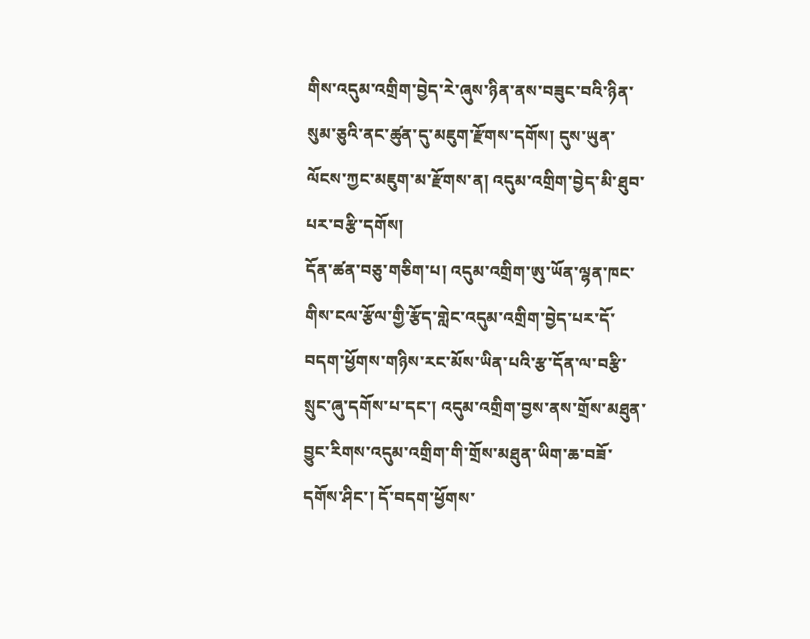གིས་འདུམ་འགྲིག་བྱེད་རེ་ཞུས་ཉིན་ནས་བཟུང་བའི་ཉིན་སུམ་ཅུའི་ནང་ཚུན་དུ་མཇུག་རྫོགས་དགོས། དུས་ཡུན་ལོངས་ཀྱང་མཇུག་མ་རྫོགས་ན། འདུམ་འགྲིག་བྱེད་མི་ཐུབ་པར་བརྩི་དགོས།
དོན་ཚན་བཅུ་གཅིག་པ། འདུམ་འགྲིག་ཨུ་ཡོན་ལྷན་ཁང་གིས་ངལ་རྩོལ་གྱི་རྩོད་གླེང་འདུམ་འགྲིག་བྱེད་པར་དོ་བདག་ཕྱོགས་གཉིས་རང་མོས་ཡིན་པའི་རྩ་དོན་ལ་བརྩི་སྲུང་ཞུ་དགོས་པ་དང་། འདུམ་འགྲིག་བྱས་ནས་གྲོས་མཐུན་བྱུང་རིགས་འདུམ་འགྲིག་གི་གྲོས་མཐུན་ཡིག་ཆ་བཟོ་དགོས་ཤིང་། དོ་བདག་ཕྱོགས་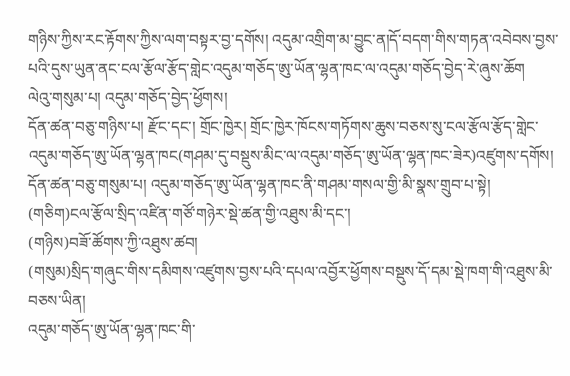གཉིས་ཀྱིས་རང་རྟོགས་ཀྱིས་ལག་བསྟར་བྱ་དགོས། འདུམ་འགྲིག་མ་བྱུང་ན།དོ་བདག་གིས་གཏན་འབེབས་བྱས་པའི་དུས་ཡུན་ནང་ངལ་རྩོལ་རྩོད་གླེང་འདུམ་གཅོད་ཨུ་ཡོན་ལྷན་ཁང་ལ་འདུམ་གཅོད་བྱེད་རེ་ཞུས་ཆོག
ལེའུ་གསུམ་པ། འདུམ་གཅོད་བྱེད་ཕྱོགས།
དོན་ཚན་བཅུ་གཉིས་པ། རྫོང་དང་། གྲོང་ཁྱེར། གྲོང་ཁྱེར་ཁོངས་གཏོགས་ཆུས་བཅས་སུ་ངལ་རྩོལ་རྩོད་གླེང་འདུམ་གཅོད་ཨུ་ཡོན་ལྷན་ཁང(གཤམ་དུ་བསྡུས་མིང་ལ་འདུམ་གཅོད་ཨུ་ཡོན་ལྷན་ཁང་ཟེར)འཛུགས་དགོས།
དོན་ཚན་བཅུ་གསུམ་པ། འདུམ་གཅོད་ཨུ་ཡོན་ལྷན་ཁང་ནི་གཤམ་གསལ་གྱི་མི་སྣས་གྲུབ་པ་སྟེ།
(གཅིག)ངལ་རྩོལ་སྲིད་འཛིན་གཙོ་གཉེར་སྡེ་ཚན་གྱི་འཐུས་མི་དང་།
(གཉིས)བཟོ་ཚོགས་ཀྱི་འཐུས་ཚབ།
(གསུམ)སྲིད་གཞུང་གིས་དམིགས་འཛུགས་བྱས་པའི་དཔལ་འབྱོར་ཕྱོགས་བསྡུས་དོ་དམ་སྡེ་ཁག་གི་འཐུས་མི་བཅས་ཡིན།
འདུམ་གཅོད་ཨུ་ཡོན་ལྷན་ཁང་གི་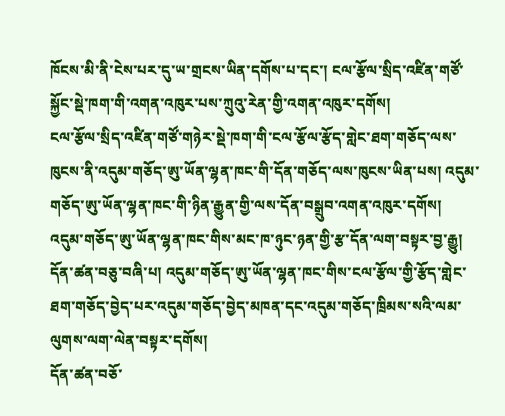ཁོངས་མི་ནི་ངེས་པར་དུ་ཡ་གྲངས་ཡིན་དགོས་པ་དང་། ངལ་རྩོལ་སྲིད་འཛིན་གཙོ་སྐྱོང་སྡེ་ཁག་གི་འགན་འཁུར་པས་ཀྲུའུ་རེན་གྱི་འགན་འཁུར་དགོས།
ངལ་རྩོལ་སྲིད་འཛིན་གཙོ་གཉེར་སྡེ་ཁག་གི་ངལ་རྩོལ་རྩོད་གླེང་ཐག་གཅོད་ལས་ཁུངས་ནི་འདུམ་གཅོད་ཨུ་ཡོན་ལྷན་ཁང་གི་དོན་གཅོད་ལས་ཁུངས་ཡིན་པས། འདུམ་གཅོད་ཨུ་ཡོན་ལྷན་ཁང་གི་ཉིན་རྒྱུན་གྱི་ལས་དོན་བསྒྲུབ་འགན་འཁུར་དགོས།
འདུམ་གཅོད་ཨུ་ཡོན་ལྷན་ཁང་གིས་མང་ཁ་ཉུང་ཉན་གྱི་རྩ་དོན་ལག་བསྟར་བྱ་རྒྱུ།
དོན་ཚན་བཅུ་བཞི་པ། འདུམ་གཅོད་ཨུ་ཡོན་ལྷན་ཁང་གིས་ངལ་རྩོལ་གྱི་རྩོད་གླེང་ཐག་གཅོད་བྱེད་པར་འདུམ་གཅོད་བྱེད་མཁན་དང་འདུམ་གཅོད་ཁྲིམས་སའི་ལམ་ལུགས་ལག་ལེན་བསྟར་དགོས།
དོན་ཚན་བཅོ་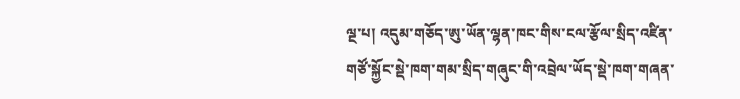ལྔ་པ། འདུམ་གཅོད་ཨུ་ཡོན་ལྷན་ཁང་གིས་ངལ་རྩོལ་སྲིད་འཛིན་གཙོ་སྐྱོང་སྡེ་ཁག་གམ་སྲིད་གཞུང་གི་འབྲེལ་ཡོད་སྡེ་ཁག་གཞན་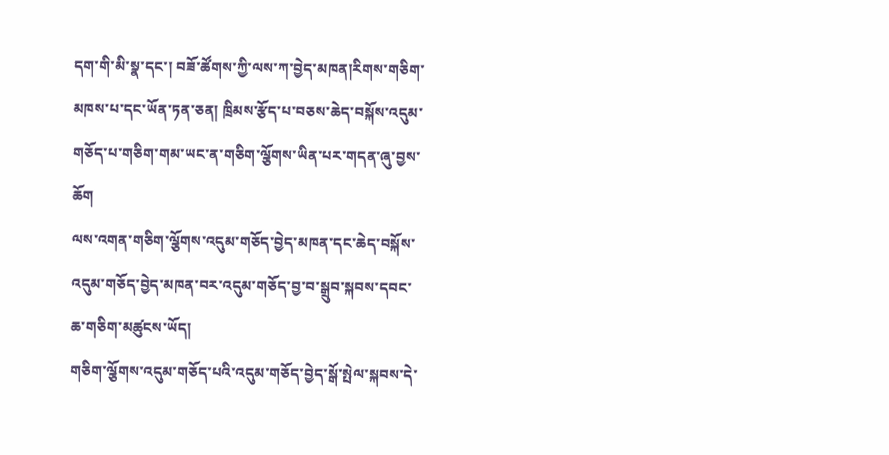དག་གི་མི་སྣ་དང་། བཟོ་ཚོགས་ཀྱི་ལས་ཀ་བྱེད་མཁན།རིགས་གཅིག་མཁས་པ་དང་ཡོན་ཏན་ཅན། ཁྲིམས་རྩོད་པ་བཅས་ཆེད་བསྐོས་འདུམ་གཅོད་པ་གཅིག་གམ་ཡང་ན་གཅིག་ལྕོགས་ཡིན་པར་གདན་ཞུ་བྱས་ཆོག
ལས་འགན་གཅིག་ལྕོགས་འདུམ་གཅོད་བྱེད་མཁན་དང་ཆེད་བསྐོས་འདུམ་གཅོད་བྱེད་མཁན་བར་འདུམ་གཅོད་བྱ་བ་སྒྲུབ་སྐབས་དབང་ཆ་གཅིག་མཚུངས་ཡོད།
གཅིག་ལྕོགས་འདུམ་གཅོད་པའི་འདུམ་གཅོད་བྱེད་སྒོ་སྤེལ་སྐབས་དེ་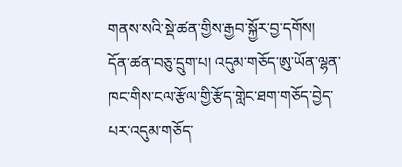གནས་སའི་སྡེ་ཚན་གྱིས་རྒྱབ་སྐྱོར་བྱ་དགོས།
དོན་ཚན་བཅུ་དྲུག་པ། འདུམ་གཅོད་ཨུ་ཡོན་ལྷན་ཁང་གིས་ངལ་རྩོལ་གྱི་རྩོད་གླེང་ཐག་གཅོད་བྱེད་པར་འདུམ་གཅོད་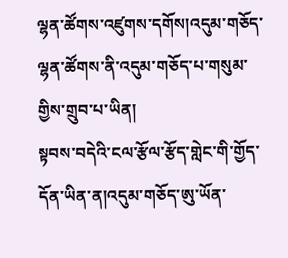ལྷན་ཚོགས་འཛུགས་དགོས།འདུམ་གཅོད་ལྷན་ཚོགས་ནི་འདུམ་གཅོད་པ་གསུམ་གྱིས་གྲུབ་པ་ཡིན།
སྟབས་བདེའི་ངལ་རྩོལ་རྩོད་གླེང་གི་གྱོད་དོན་ཡིན་ན།འདུམ་གཅོད་ཨུ་ཡོན་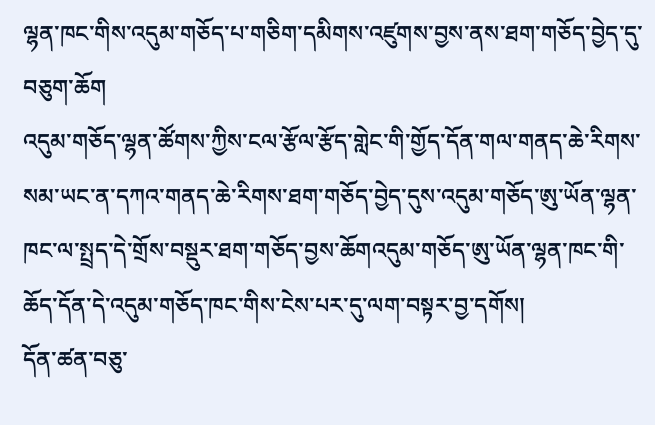ལྷན་ཁང་གིས་འདུམ་གཅོད་པ་གཅིག་དམིགས་འཛུགས་བྱས་ནས་ཐག་གཅོད་བྱེད་དུ་བཅུག་ཆོག
འདུམ་གཅོད་ལྷན་ཚོགས་ཀྱིས་ངལ་རྩོལ་རྩོད་གླེང་གི་གྱོད་དོན་གལ་གནད་ཆེ་རིགས་སམ་ཡང་ན་དཀའ་གནད་ཆེ་རིགས་ཐག་གཅོད་བྱེད་དུས་འདུམ་གཅོད་ཨུ་ཡོན་ལྷན་ཁང་ལ་སྤྲད་དེ་གྲོས་བསྡུར་ཐག་གཅོད་བྱས་ཆོགའདུམ་གཅོད་ཨུ་ཡོན་ལྷན་ཁང་གི་ཆོད་དོན་དེ་འདུམ་གཅོད་ཁང་གིས་ངེས་པར་དུ་ལག་བསྟར་བྱ་དགོས།
དོན་ཚན་བཅུ་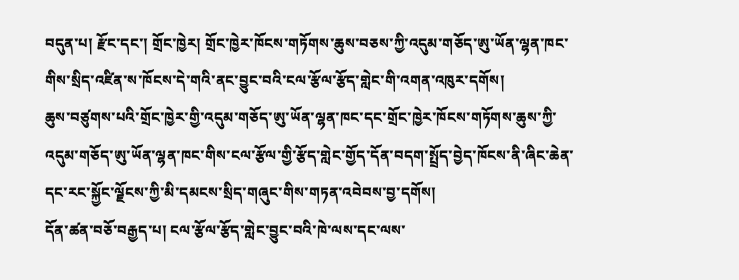བདུན་པ། རྫོང་དང་། གྲོང་ཁྱེར། གྲོང་ཁྱེར་ཁོངས་གཏོགས་ཆུས་བཅས་ཀྱི་འདུམ་གཅོད་ཨུ་ཡོན་ལྷན་ཁང་གིས་སྲིད་འཛིན་ས་ཁོངས་དེ་གའི་ནང་བྱུང་བའི་ངལ་རྩོལ་རྩོད་གླེང་གི་འགན་འཁུར་དགོས།
ཆུས་བཙུགས་པའི་གྲོང་ཁྱེར་གྱི་འདུམ་གཅོད་ཨུ་ཡོན་ལྷན་ཁང་དང་གྲོང་ཁྱེར་ཁོངས་གཏོགས་ཆུས་ཀྱི་འདུམ་གཅོད་ཨུ་ཡོན་ལྷན་ཁང་གིས་ངལ་རྩོལ་གྱི་རྩོད་གླེང་གྱོད་དོན་བདག་སྤྲོད་བྱེད་ཁོངས་ནི་ཞིང་ཆེན་དང་རང་སྐྱོང་ལྗོངས་ཀྱི་མི་དམངས་སྲིད་གཞུང་གིས་གཏན་འབེབས་བྱ་དགོས།
དོན་ཚན་བཅོ་བརྒྱད་པ། ངལ་རྩོལ་རྩོད་གླེང་བྱུང་བའི་ཁེ་ལས་དང་ལས་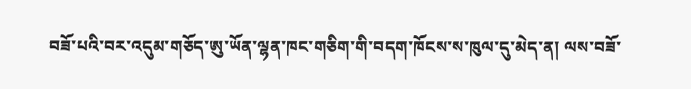བཟོ་པའི་བར་འདུམ་གཅོད་ཨུ་ཡོན་ལྷན་ཁང་གཅིག་གི་བདག་ཁོངས་ས་ཁུལ་དུ་མེད་ན། ལས་བཟོ་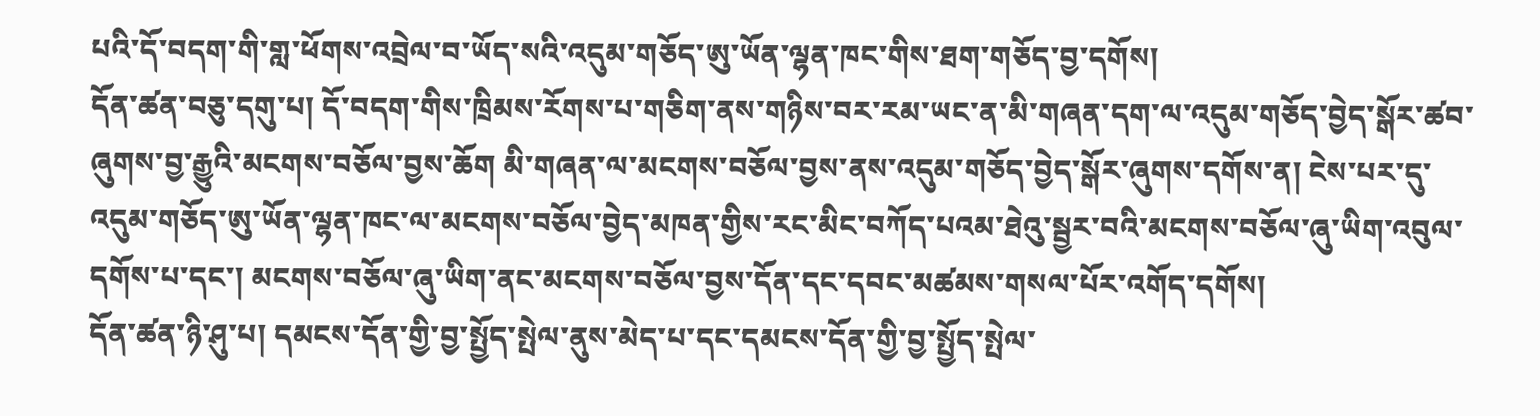པའི་དོ་བདག་གི་གླ་ཕོགས་འབྲེལ་བ་ཡོད་སའི་འདུམ་གཅོད་ཨུ་ཡོན་ལྷན་ཁང་གིས་ཐག་གཅོད་བྱ་དགོས།
དོན་ཚན་བཅུ་དགུ་པ། དོ་བདག་གིས་ཁྲིམས་རོགས་པ་གཅིག་ནས་གཉིས་བར་རམ་ཡང་ན་མི་གཞན་དག་ལ་འདུམ་གཅོད་བྱེད་སྒོར་ཚབ་ཞུགས་བྱ་རྒྱུའི་མངགས་བཅོལ་བྱས་ཆོག མི་གཞན་ལ་མངགས་བཅོལ་བྱས་ནས་འདུམ་གཅོད་བྱེད་སྒོར་ཞུགས་དགོས་ན། ངེས་པར་དུ་འདུམ་གཅོད་ཨུ་ཡོན་ལྷན་ཁང་ལ་མངགས་བཅོལ་བྱེད་མཁན་གྱིས་རང་མིང་བཀོད་པའམ་ཐེའུ་སྦྱར་བའི་མངགས་བཅོལ་ཞུ་ཡིག་འབུལ་དགོས་པ་དང་། མངགས་བཅོལ་ཞུ་ཡིག་ནང་མངགས་བཅོལ་བྱས་དོན་དང་དབང་མཚམས་གསལ་པོར་འགོད་དགོས།
དོན་ཚན་ཉི་ཤུ་པ། དམངས་དོན་གྱི་བྱ་སྤྱོད་སྤེལ་ནུས་མེད་པ་དང་དམངས་དོན་གྱི་བྱ་སྤྱོད་སྤེལ་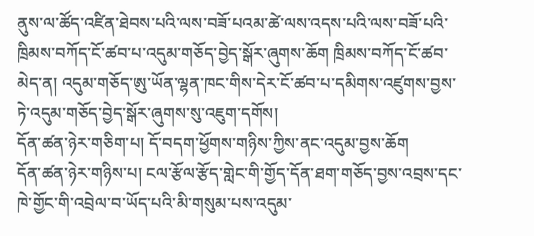ནུས་ལ་ཚོད་འཛིན་ཐེབས་པའི་ལས་བཟོ་པའམ་ཚེ་ལས་འདས་པའི་ལས་བཟོ་པའི་ཁྲིམས་བཀོད་ངོ་ཚབ་པ་འདུམ་གཅོད་བྱེད་སྒོར་ཞུགས་ཆོག ཁྲིམས་བཀོད་ངོ་ཚབ་མེད་ན། འདུམ་གཅོད་ཨུ་ཡོན་ལྷན་ཁང་གིས་དེར་ངོ་ཚབ་པ་དམིགས་འཛུགས་བྱས་ཏེ་འདུམ་གཅོད་བྱེད་སྒོར་ཞུགས་སུ་འཇུག་དགོས།
དོན་ཚན་ཉེར་གཅིག་པ། དོ་བདག་ཕྱོགས་གཉིས་ཀྱིས་ནང་འདུམ་བྱས་ཆོག
དོན་ཚན་ཉེར་གཉིས་པ། ངལ་རྩོལ་རྩོད་གླེང་གི་གྱོད་དོན་ཐག་གཅོད་བྱས་འབྲས་དང་ཁེ་གྱོང་གི་འབྲེལ་བ་ཡོད་པའི་མི་གསུམ་པས་འདུམ་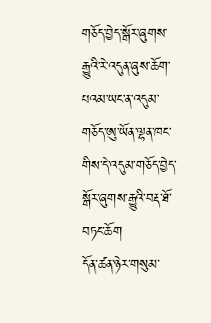གཅོད་བྱེད་སྒོར་ཞུགས་རྒྱུའི་རེ་འདུན་ཞུས་ཆོག་པའམ་ཡང་ན་འདུམ་གཅོད་ཨུ་ཡོན་ལྷན་ཁང་གིས་དེ་འདུམ་གཅོད་བྱེད་སྒོར་ཞུགས་རྒྱུའི་བརྡ་ཐོ་བཏང་ཆོག
དོན་ཚན་ཉེར་གསུམ་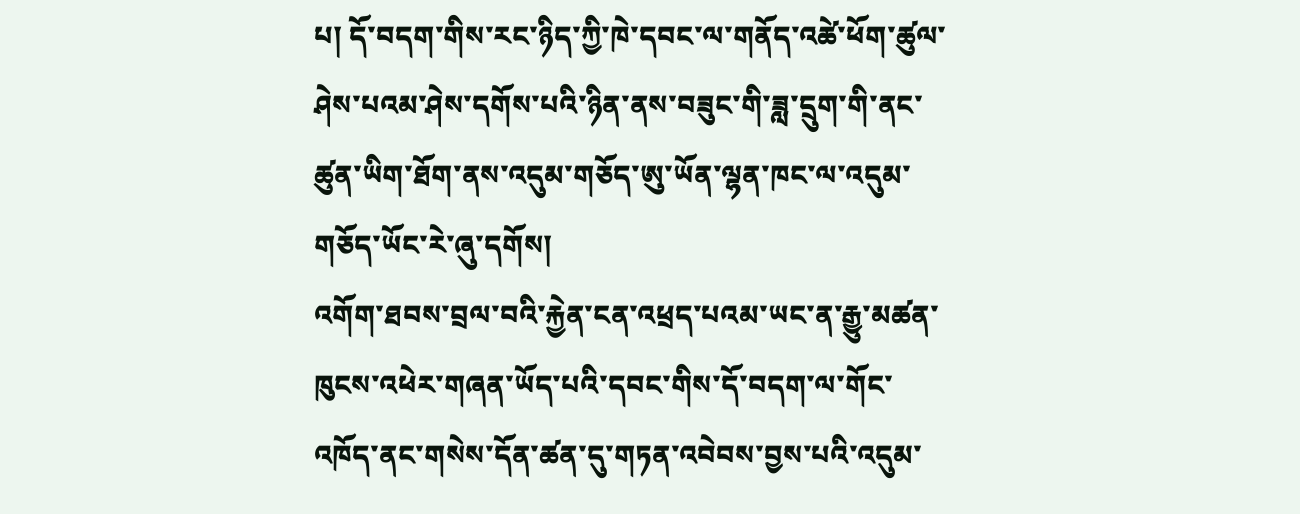པ། དོ་བདག་གིས་རང་ཉིད་ཀྱི་ཁེ་དབང་ལ་གནོད་འཚེ་ཕོག་ཚུལ་ཤེས་པའམ་ཤེས་དགོས་པའི་ཉིན་ནས་བཟུང་གི་ཟླ་དྲུག་གི་ནང་ཚུན་ཡིག་ཐོག་ནས་འདུམ་གཅོད་ཨུ་ཡོན་ལྷན་ཁང་ལ་འདུམ་གཅོད་ཡོང་རེ་ཞུ་དགོས།
འགོག་ཐབས་བྲལ་བའི་རྐྱེན་ངན་འཕྲད་པའམ་ཡང་ན་རྒྱུ་མཚན་ཁུངས་འཕེར་གཞན་ཡོད་པའི་དབང་གིས་དོ་བདག་ལ་གོང་འཁོད་ནང་གསེས་དོན་ཚན་དུ་གཏན་འབེབས་བྱས་པའི་འདུམ་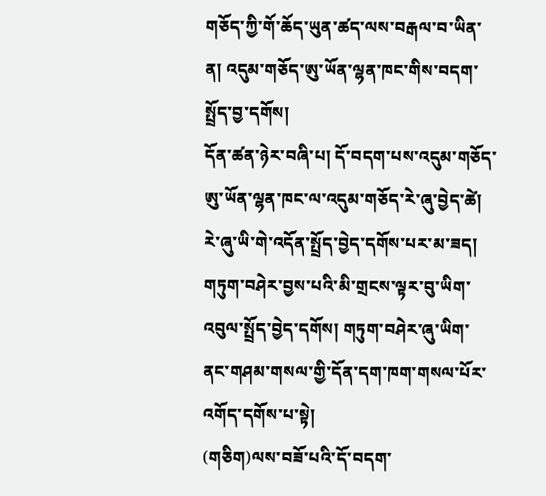གཅོད་ཀྱི་གོ་ཆོད་ཡུན་ཚད་ལས་བརྒལ་བ་ཡིན་ན། འདུམ་གཅོད་ཨུ་ཡོན་ལྷན་ཁང་གིས་བདག་སྤྲོད་བྱ་དགོས།
དོན་ཚན་ཉེར་བཞི་པ། དོ་བདག་པས་འདུམ་གཅོད་ཨུ་ཡོན་ལྷན་ཁང་ལ་འདུམ་གཅོད་རེ་ཞུ་བྱེད་ཚེ། རེ་ཞུ་ཡི་གེ་འདོན་སྤྲོད་བྱེད་དགོས་པར་མ་ཟད། གཏུག་བཤེར་བྱས་པའི་མི་གྲངས་ལྟར་བུ་ཡིག་འབུལ་སྤྲོད་བྱེད་དགོས། གཏུག་བཤེར་ཞུ་ཡིག་ནང་གཤམ་གསལ་གྱི་དོན་དག་ཁག་གསལ་པོར་འགོད་དགོས་པ་སྟེ།
(གཅིག)ལས་བཟོ་པའི་དོ་བདག་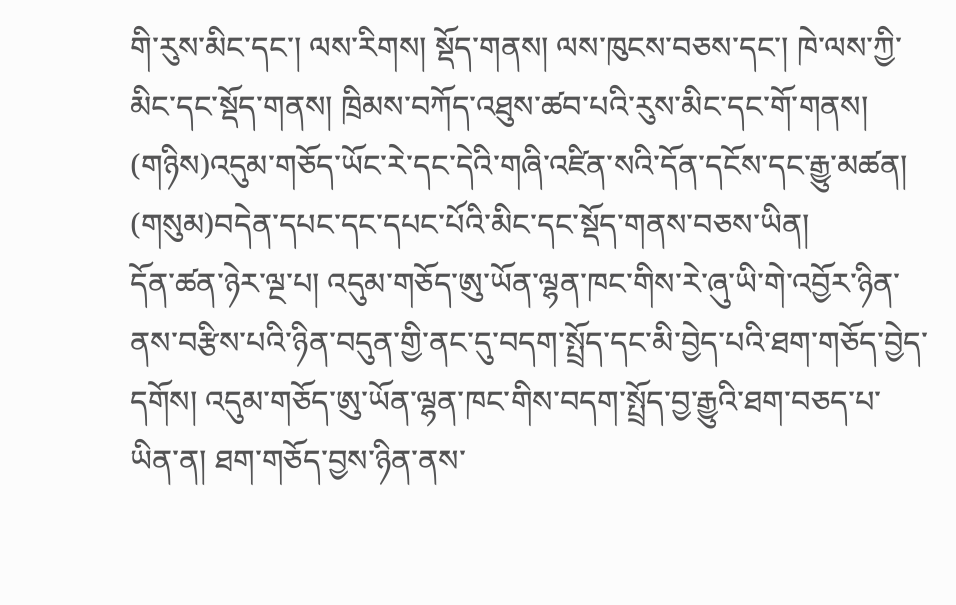གི་རུས་མིང་དང་། ལས་རིགས། སྡོད་གནས། ལས་ཁུངས་བཅས་དང་། ཁེ་ལས་ཀྱི་མིང་དང་སྡོད་གནས། ཁྲིམས་བཀོད་འཐུས་ཚབ་པའི་རུས་མིང་དང་གོ་གནས།
(གཉིས)འདུམ་གཅོད་ཡོང་རེ་དང་དེའི་གཞི་འཛིན་སའི་དོན་དངོས་དང་རྒྱུ་མཚན།
(གསུམ)བདེན་དཔང་དང་དཔང་པོའི་མིང་དང་སྡོད་གནས་བཅས་ཡིན།
དོན་ཚན་ཉེར་ལྔ་པ། འདུམ་གཅོད་ཨུ་ཡོན་ལྷན་ཁང་གིས་རེ་ཞུ་ཡི་གེ་འབྱོར་ཉིན་ནས་བརྩིས་པའི་ཉིན་བདུན་གྱི་ནང་དུ་བདག་སྤྲོད་དང་མི་བྱེད་པའི་ཐག་གཅོད་བྱེད་དགོས། འདུམ་གཅོད་ཨུ་ཡོན་ལྷན་ཁང་གིས་བདག་སྤྲོད་བྱ་རྒྱུའི་ཐག་བཅད་པ་ཡིན་ན། ཐག་གཅོད་བྱས་ཉིན་ནས་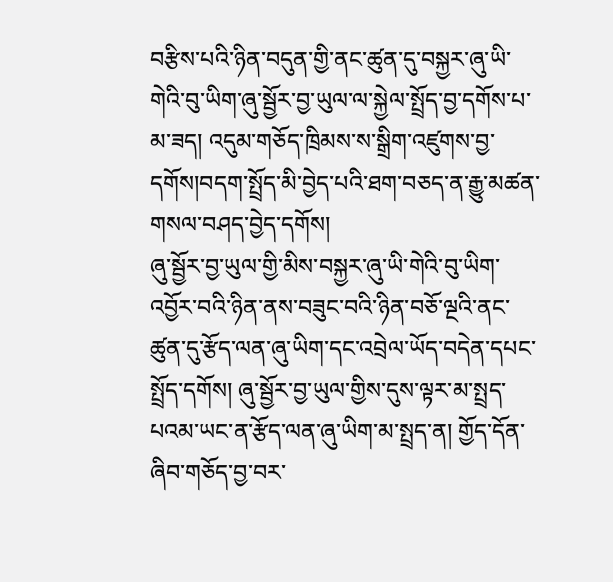བརྩིས་པའི་ཉིན་བདུན་གྱི་ནང་ཚུན་དུ་བསྐྱར་ཞུ་ཡི་གེའི་བུ་ཡིག་ཞུ་སྦྱོར་བྱ་ཡུལ་ལ་སྐྱེལ་སྤྲོད་བྱ་དགོས་པ་མ་ཟད། འདུམ་གཅོད་ཁྲིམས་ས་སྒྲིག་འཛུགས་བྱ་དགོས།བདག་སྤྲོད་མི་བྱེད་པའི་ཐག་བཅད་ན་རྒྱུ་མཚན་གསལ་བཤད་བྱེད་དགོས།
ཞུ་སྦྱོར་བྱ་ཡུལ་གྱི་མིས་བསྐྱར་ཞུ་ཡི་གེའི་བུ་ཡིག་འབྱོར་བའི་ཉིན་ནས་བཟུང་བའི་ཉིན་བཅོ་ལྔའི་ནང་ཚུན་དུ་རྩོད་ལན་ཞུ་ཡིག་དང་འབྲེལ་ཡོད་བདེན་དཔང་སྤྲོད་དགོས། ཞུ་སྦྱོར་བྱ་ཡུལ་གྱིས་དུས་ལྟར་མ་སྤྲད་པའམ་ཡང་ན་རྩོད་ལན་ཞུ་ཡིག་མ་སྤྲད་ན། གྱོད་དོན་ཞིབ་གཅོད་བྱ་བར་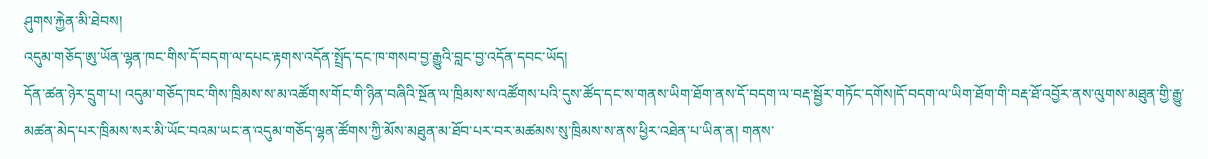ཤུགས་རྐྱེན་མི་ཐེབས།
འདུམ་གཅོད་ཨུ་ཡོན་ལྷན་ཁང་གིས་དོ་བདག་ལ་དཔང་རྟགས་འདོན་སྤྲོད་དང་ཁ་གསབ་བྱ་རྒྱུའི་བླང་བྱ་འདོན་དབང་ཡོད།
དོན་ཚན་ཉེར་དྲུག་པ། འདུམ་གཅོད་ཁང་གིས་ཁྲིམས་ས་མ་འཚོགས་གོང་གི་ཉིན་བཞིའི་སྔོན་ལ་ཁྲིམས་ས་འཚོགས་པའི་དུས་ཚོད་དང་ས་གནས་ཡིག་ཐོག་ནས་དོ་བདག་ལ་བརྡ་སྦྱོར་གཏོང་དགོས།དོ་བདག་ལ་ཡིག་ཐོག་གི་བརྡ་ཐོ་འབྱོར་ནས་ལུགས་མཐུན་གྱི་རྒྱུ་མཚན་མེད་པར་ཁྲིམས་སར་མི་ཡོང་བའམ་ཡང་ན་འདུམ་གཅོད་ལྷན་ཚོགས་ཀྱི་མོས་མཐུན་མ་ཐོབ་པར་བར་མཚམས་སུ་ཁྲིམས་ས་ནས་ཕྱིར་འཐེན་པ་ཡིན་ན། གནས་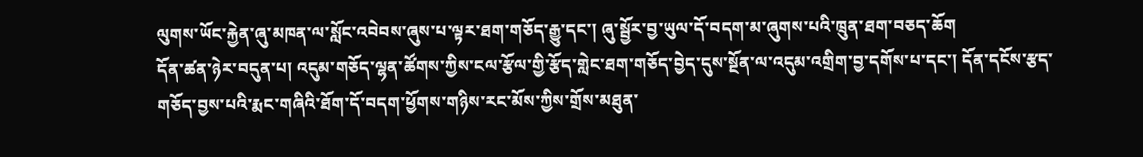ལུགས་ཡོང་རྐྱེན་ཞུ་མཁན་ལ་སློང་འབེབས་ཞུས་པ་ལྟར་ཐག་གཅོད་རྒྱུ་དང་། ཞུ་སྦྱོར་བྱ་ཡུལ་དོ་བདག་མ་ཞུགས་པའི་ཁྲུན་ཐག་བཅད་ཆོག
དོན་ཚན་ཉེར་བདུན་པ། འདུམ་གཅོད་ལྷན་ཚོགས་ཀྱིས་ངལ་རྩོལ་གྱི་རྩོད་གླེང་ཐག་གཅོད་བྱེད་དུས་སྔོན་ལ་འདུམ་འགྲིག་བྱ་དགོས་པ་དང་། དོན་དངོས་རྩད་གཅོད་བྱས་པའི་རྨང་གཞིའི་ཐོག་དོ་བདག་ཕྱོགས་གཉིས་རང་མོས་ཀྱིས་གྲོས་མཐུན་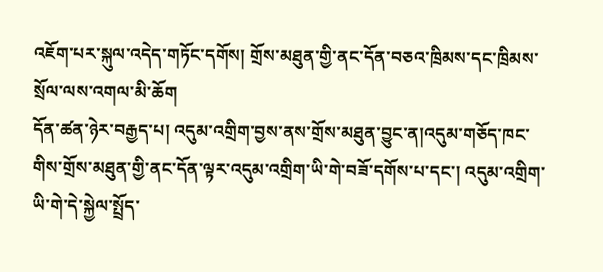འཇོག་པར་སྐུལ་འདེད་གཏོང་དགོས། གྲོས་མཐུན་གྱི་ནང་དོན་བཅའ་ཁྲིམས་དང་ཁྲིམས་སྲོལ་ལས་འགལ་མི་ཆོག
དོན་ཚན་ཉེར་བརྒྱད་པ། འདུམ་འགྲིག་བྱས་ནས་གྲོས་མཐུན་བྱུང་ན།འདུམ་གཅོད་ཁང་གིས་གྲོས་མཐུན་གྱི་ནང་དོན་ལྟར་འདུམ་འགྲིག་ཡི་གེ་བཟོ་དགོས་པ་དང་། འདུམ་འགྲིག་ཡི་གེ་དེ་སྐྱེལ་སྤྲོད་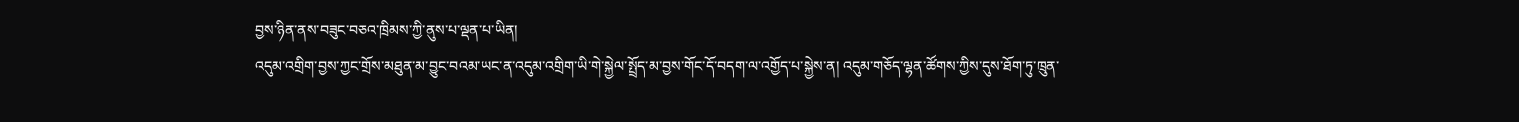བྱས་ཉིན་ནས་བཟུང་བཅའ་ཁྲིམས་ཀྱི་ནུས་པ་ལྡན་པ་ཡིན།
འདུམ་འགྲིག་བྱས་ཀྱང་གྲོས་མཐུན་མ་བྱུང་བའམ་ཡང་ན་འདུམ་འགྲིག་ཡི་གེ་སྐྱེལ་སྤྲོད་མ་བྱས་གོང་དོ་བདག་ལ་འགྱོད་པ་སྐྱེས་ན། འདུམ་གཅོད་ལྷན་ཚོགས་ཀྱིས་དུས་ཐོག་ཏུ་ཁྲུན་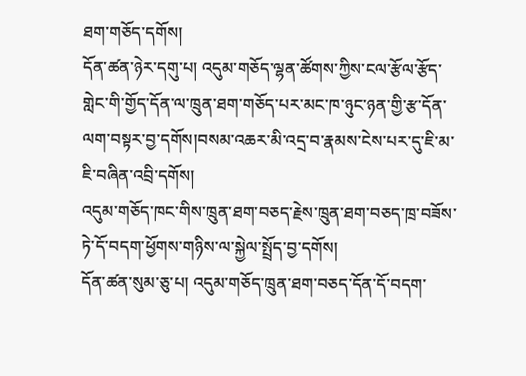ཐག་གཅོད་དགོས།
དོན་ཚན་ཉེར་དགུ་པ། འདུམ་གཅོད་ལྷན་ཚོགས་ཀྱིས་ངལ་རྩོལ་རྩོད་གླེང་གི་གྱོད་དོན་ལ་ཁྲུན་ཐག་གཅོད་པར་མང་ཁ་ཉུང་ཉན་གྱི་རྩ་དོན་ལག་བསྟར་བྱ་དགོས།བསམ་འཆར་མི་འདྲ་བ་རྣམས་ངེས་པར་དུ་ཇི་མ་ཇི་བཞིན་འབྲི་དགོས།
འདུམ་གཅོད་ཁང་གིས་ཁྲུན་ཐག་བཅད་རྗེས་ཁྲུན་ཐག་བཅད་ཁྲ་བཟོས་ཏེ་དོ་བདག་ཕྱོགས་གཉིས་ལ་སྐྱེལ་སྤྲོད་བྱ་དགོས།
དོན་ཚན་སུམ་ཅུ་པ། འདུམ་གཅོད་ཁྲུན་ཐག་བཅད་དོན་དོ་བདག་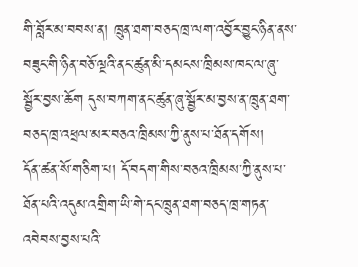གི་བློར་མ་བབས་ན། ཁྲུན་ཐག་བཅད་ཁྲ་ལག་འབྱོར་བྱུང་ཉིན་ནས་བཟུང་གི་ཉིན་བཅོ་ལྔའི་ནང་ཚུན་མི་དམངས་ཁྲིམས་ཁང་ལ་ཞུ་སྦྱོར་བྱས་ཆོག དུས་བཀག་ནང་ཚུན་ཞུ་སྦྱོར་མ་བྱས་ན་ཁྲུན་ཐག་བཅད་ཁྲ་འཕྲལ་མར་བཅའ་ཁྲིམས་ཀྱི་ནུས་པ་ཐོན་དགོས།
དོན་ཚན་སོ་གཅིག་པ། དོ་བདག་གིས་བཅའ་ཁྲིམས་ཀྱི་ནུས་པ་ཐོན་པའི་འདུམ་འགྲིག་ཡི་གེ་དང་ཁྲུན་ཐག་བཅད་ཁྲ་གཏན་འབེབས་བྱས་པའི་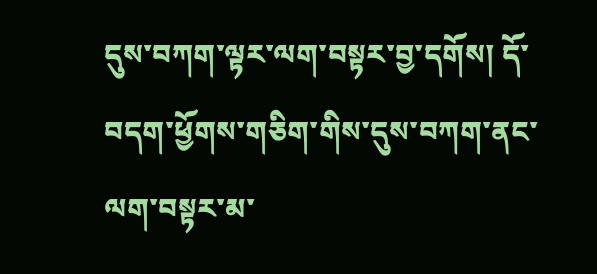དུས་བཀག་ལྟར་ལག་བསྟར་བྱ་དགོས། དོ་བདག་ཕྱོགས་གཅིག་གིས་དུས་བཀག་ནང་ལག་བསྟར་མ་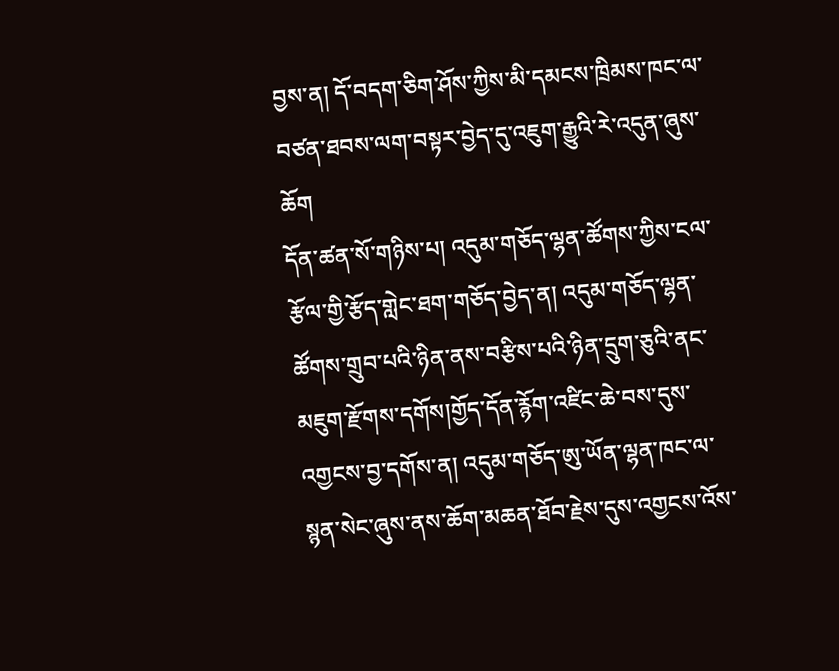བྱས་ན། དོ་བདག་ཅིག་ཤོས་ཀྱིས་མི་དམངས་ཁྲིམས་ཁང་ལ་བཙན་ཐབས་ལག་བསྟར་བྱེད་དུ་འཇུག་རྒྱུའི་རེ་འདུན་ཞུས་ཆོག
དོན་ཚན་སོ་གཉིས་པ། འདུམ་གཅོད་ལྷན་ཚོགས་ཀྱིས་ངལ་རྩོལ་གྱི་རྩོད་གླེང་ཐག་གཅོད་བྱེད་ན། འདུམ་གཅོད་ལྷན་ཚོགས་གྲུབ་པའི་ཉིན་ནས་བརྩིས་པའི་ཉིན་དྲུག་ཅུའི་ནང་མཇུག་རྫོགས་དགོས།གྱོད་དོན་རྙོག་འཛིང་ཆེ་བས་དུས་འགྱངས་བྱ་དགོས་ན། འདུམ་གཅོད་ཨུ་ཡོན་ལྷན་ཁང་ལ་སྙན་སེང་ཞུས་ནས་ཆོག་མཆན་ཐོབ་རྗེས་དུས་འགྱངས་འོས་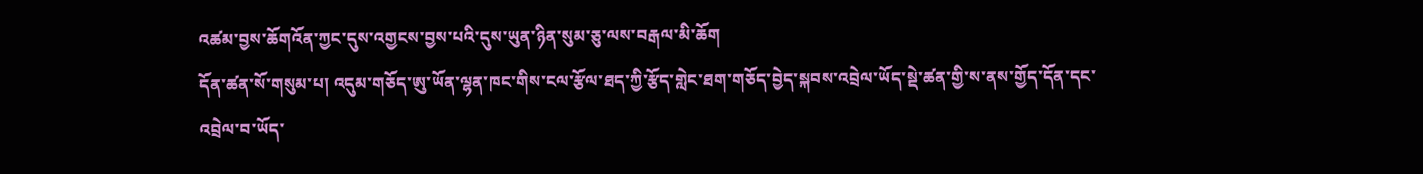འཚམ་བྱས་ཆོགའོན་ཀྱང་དུས་འགྱངས་བྱས་པའི་དུས་ཡུན་ཉིན་སུམ་ཅུ་ལས་བརྒལ་མི་ཆོག
དོན་ཚན་སོ་གསུམ་པ། འདུམ་གཅོད་ཨུ་ཡོན་ལྷན་ཁང་གིས་ངལ་རྩོལ་ཐད་ཀྱི་རྩོད་གླེང་ཐག་གཅོད་བྱེད་སྐབས་འབྲེལ་ཡོད་སྡེ་ཚན་གྱི་ས་ནས་གྱོད་དོན་དང་འབྲེལ་བ་ཡོད་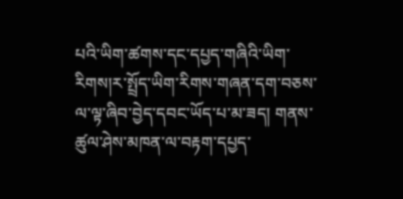པའི་ཡིག་ཚགས་དང་དཔྱད་གཞིའི་ཡིག་རིགས།ར་སྤྲོད་ཡིག་རིགས་གཞན་དག་བཅས་ལ་ལྟ་ཞིབ་བྱེད་དབང་ཡོད་པ་མ་ཟད། གནས་ཚུལ་ཤེས་མཁན་ལ་བརྟག་དཔྱད་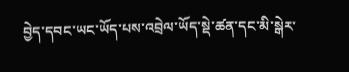བྱེད་དབང་ཡང་ཡོད་པས་འབྲེལ་ཡོད་སྡེ་ཚན་དང་མི་སྒེར་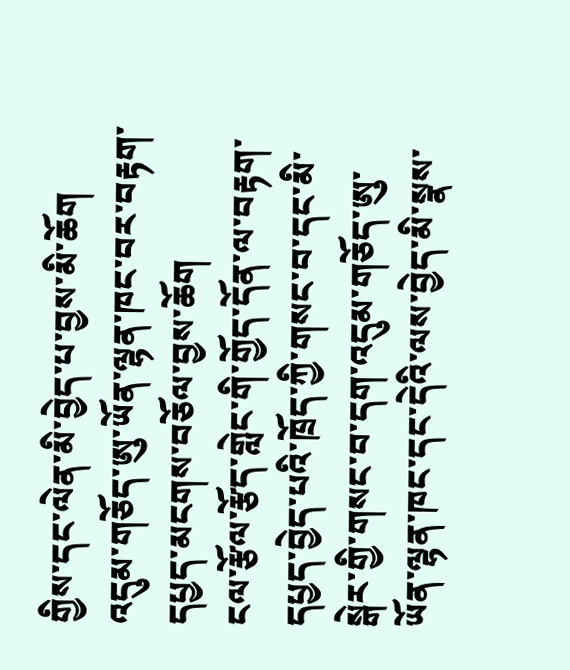གྱིས་དང་ལེན་མི་བྱེད་པ་བྱས་མི་ཆོག
འདུམ་གཅོད་ཨུ་ཡོན་ལྷན་ཁང་བར་བརྟག་དཔྱད་མངགས་བཅོལ་བྱས་ཆོག
ངལ་རྩོལ་རྩོད་གླེང་གི་གྱོད་དོན་ལ་བརྟག་དཔྱད་བྱེད་པའི་ཁྲོད་ཀྱི་གསང་བ་དང་མི་སྒེར་གྱི་གསང་བ་དག་འདུམ་གཅོད་ཨུ་ཡོན་ལྷན་ཁང་དང་དེའི་ལས་བྱེད་མི་སྣས་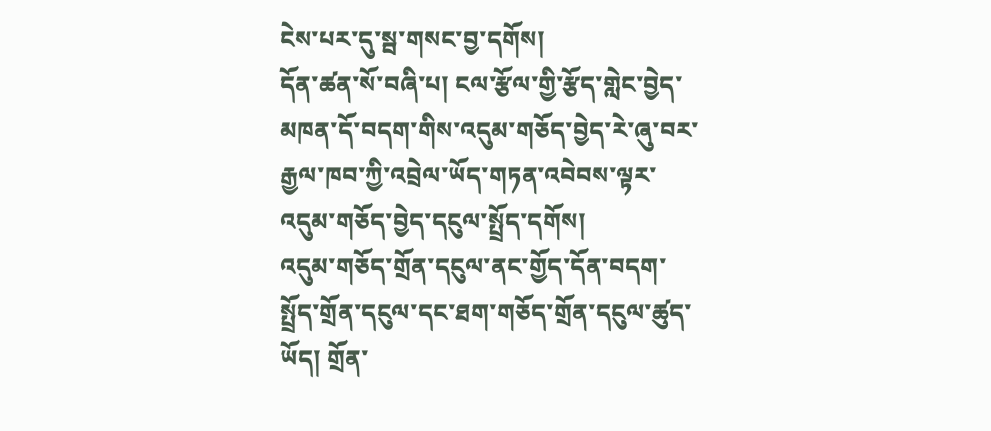ངེས་པར་དུ་སྦ་གསང་བྱ་དགོས།
དོན་ཚན་སོ་བཞི་པ། ངལ་རྩོལ་གྱི་རྩོད་གླེང་བྱེད་མཁན་དོ་བདག་གིས་འདུམ་གཅོད་བྱེད་རེ་ཞུ་བར་རྒྱལ་ཁབ་ཀྱི་འབྲེལ་ཡོད་གཏན་འབེབས་ལྟར་འདུམ་གཅོད་བྱེད་དངུལ་སྤྲོད་དགོས།
འདུམ་གཅོད་གྲོན་དངུལ་ནང་གྱོད་དོན་བདག་སྤྲོད་གྲོན་དངུལ་དང་ཐག་གཅོད་གྲོན་དངུལ་ཚུད་ཡོད། གྲོན་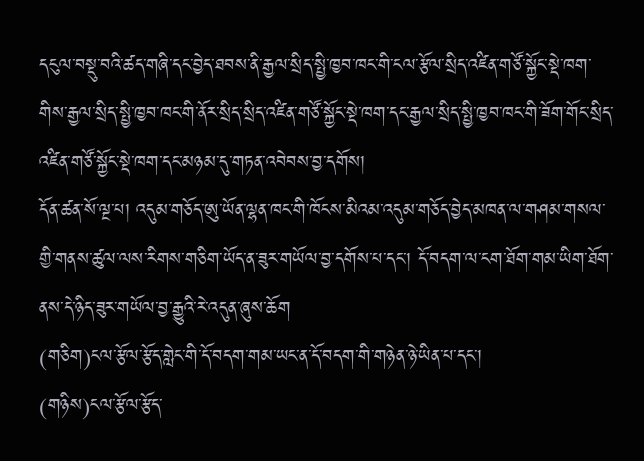དངུལ་བསྡུ་བའི་ཚད་གཞི་དང་བྱེད་ཐབས་ནི་རྒྱལ་སྲིད་སྤྱི་ཁྱབ་ཁང་གི་ངལ་རྩོལ་སྲིད་འཛིན་གཙོ་སྐྱོང་སྡེ་ཁག་གིས་རྒྱལ་སྲིད་སྤྱི་ཁྱབ་ཁང་གི་ནོར་སྲིད་སྲིད་འཛིན་གཙོ་སྐྱོང་སྡེ་ཁག་དང་རྒྱལ་སྲིད་སྤྱི་ཁྱབ་ཁང་གི་ཟོག་གོང་སྲིད་འཛིན་གཙོ་སྐྱོང་སྡེ་ཁག་དང་མཉམ་དུ་གཏན་འབེབས་བྱ་དགོས།
དོན་ཚན་སོ་ལྔ་པ། འདུམ་གཅོད་ཨུ་ཡོན་ལྷན་ཁང་གི་ཁོངས་མིའམ་འདུམ་གཅོད་བྱེད་མཁན་ལ་གཤམ་གསལ་གྱི་གནས་ཚུལ་ལས་རིགས་གཅིག་ཡོད་ན་ཟུར་གཡོལ་བྱ་དགོས་པ་དང་། དོ་བདག་ལ་ངག་ཐོག་གམ་ཡིག་ཐོག་ནས་དེ་ཉིད་ཟུར་གཡོལ་བྱ་རྒྱུའི་རེ་འདུན་ཞུས་ཆོག
(གཅིག)ངལ་རྩོལ་རྩོད་གླེང་གི་དོ་བདག་གམ་ཡང་ན་དོ་བདག་གི་གཉེན་ཉེ་ཡིན་པ་དང་།
(གཉིས)ངལ་རྩོལ་རྩོད་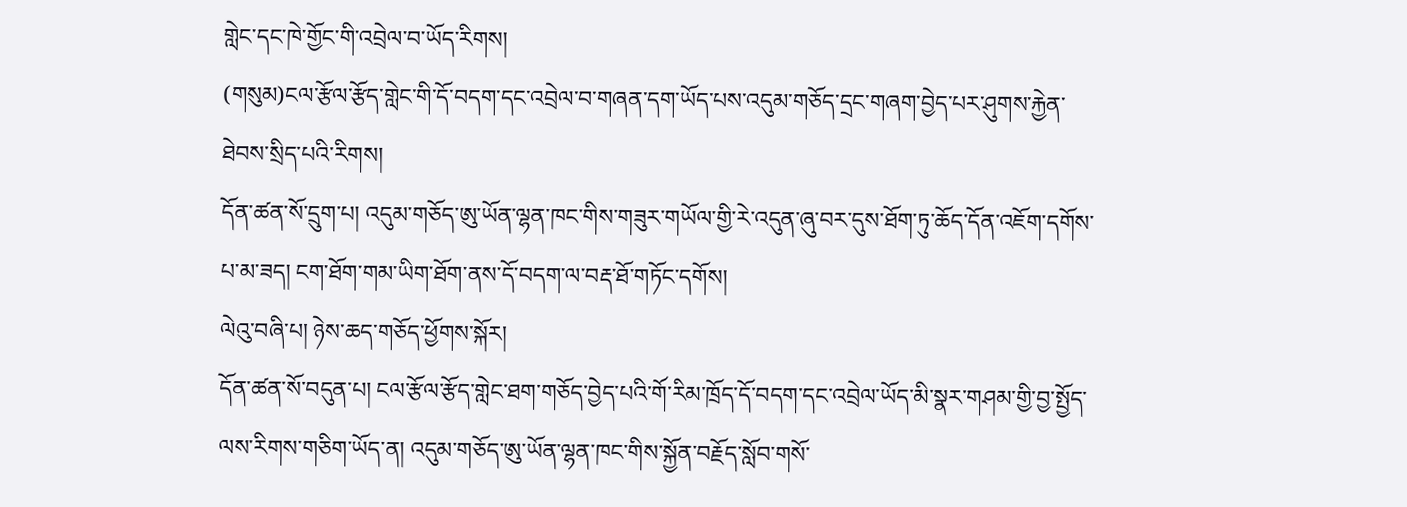གླེང་དང་ཁེ་གྱོང་གི་འབྲེལ་བ་ཡོད་རིགས།
(གསུམ)ངལ་རྩོལ་རྩོད་གླེང་གི་དོ་བདག་དང་འབྲེལ་བ་གཞན་དག་ཡོད་པས་འདུམ་གཅོད་དྲང་གཞག་བྱེད་པར་ཤུགས་རྐྱེན་ཐེབས་སྲིད་པའི་རིགས།
དོན་ཚན་སོ་དྲུག་པ། འདུམ་གཅོད་ཨུ་ཡོན་ལྷན་ཁང་གིས་གཟུར་གཡོལ་གྱི་རེ་འདུན་ཞུ་བར་དུས་ཐོག་ཏུ་ཆོད་དོན་འཇོག་དགོས་པ་མ་ཟད། ངག་ཐོག་གམ་ཡིག་ཐོག་ནས་དོ་བདག་ལ་བརྡ་ཐོ་གཏོང་དགོས།
ལེའུ་བཞི་པ། ཉེས་ཆད་གཅོད་ཕྱོགས་སྐོར།
དོན་ཚན་སོ་བདུན་པ། ངལ་རྩོལ་རྩོད་གླེང་ཐག་གཅོད་བྱེད་པའི་གོ་རིམ་ཁྲོད་དོ་བདག་དང་འབྲེལ་ཡོད་མི་སྣར་གཤམ་གྱི་བྱ་སྤྱོད་ལས་རིགས་གཅིག་ཡོད་ན། འདུམ་གཅོད་ཨུ་ཡོན་ལྷན་ཁང་གིས་སྐྱོན་བརྗོད་སློབ་གསོ་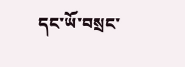དང་ཡོ་བསྲང་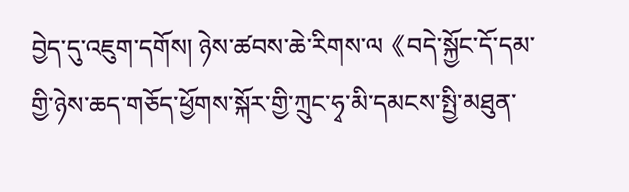བྱེད་དུ་འཇུག་དགོས། ཉེས་ཚབས་ཆེ་རིགས་ལ《བདེ་སྐྱོང་དོ་དམ་གྱི་ཉེས་ཆད་གཅོད་ཕྱོགས་སྐོར་གྱི་ཀྲུང་ཧྭ་མི་དམངས་སྤྱི་མཐུན་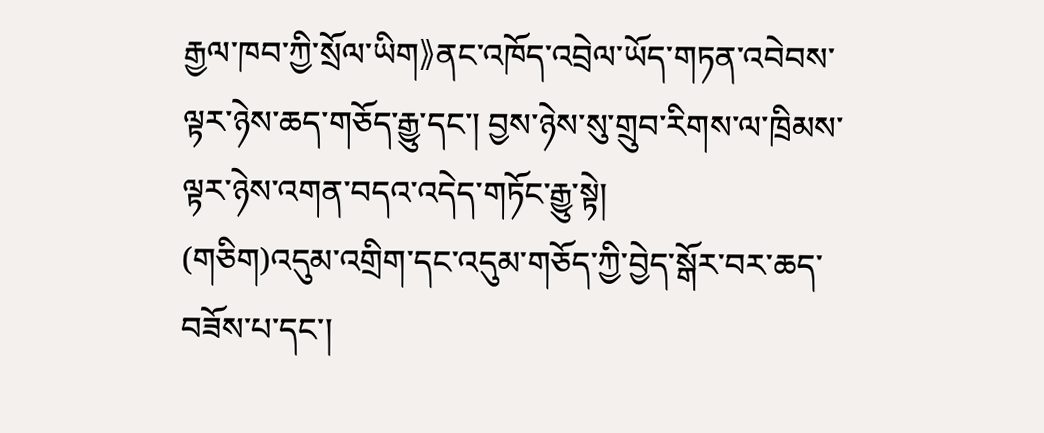རྒྱལ་ཁབ་ཀྱི་སྲོལ་ཡིག》ནང་འཁོད་འབྲེལ་ཡོད་གཏན་འབེབས་ལྟར་ཉེས་ཆད་གཅོད་རྒྱུ་དང་། བྱས་ཉེས་སུ་གྲུབ་རིགས་ལ་ཁྲིམས་ལྟར་ཉེས་འགན་བདའ་འདེད་གཏོང་རྒྱུ་སྟེ།
(གཅིག)འདུམ་འགྲིག་དང་འདུམ་གཅོད་ཀྱི་བྱེད་སྒོར་བར་ཆད་བཟོས་པ་དང་།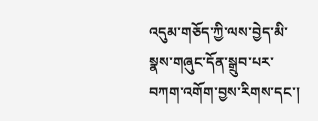འདུམ་གཅོད་ཀྱི་ལས་བྱེད་མི་སྣས་གཞུང་དོན་སྒྲུབ་པར་བཀག་འགོག་བྱས་རིགས་དང་།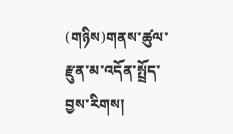(གཉིས)གནས་ཚུལ་རྫུན་མ་འདོན་སྤྲོད་བྱས་རིགས།